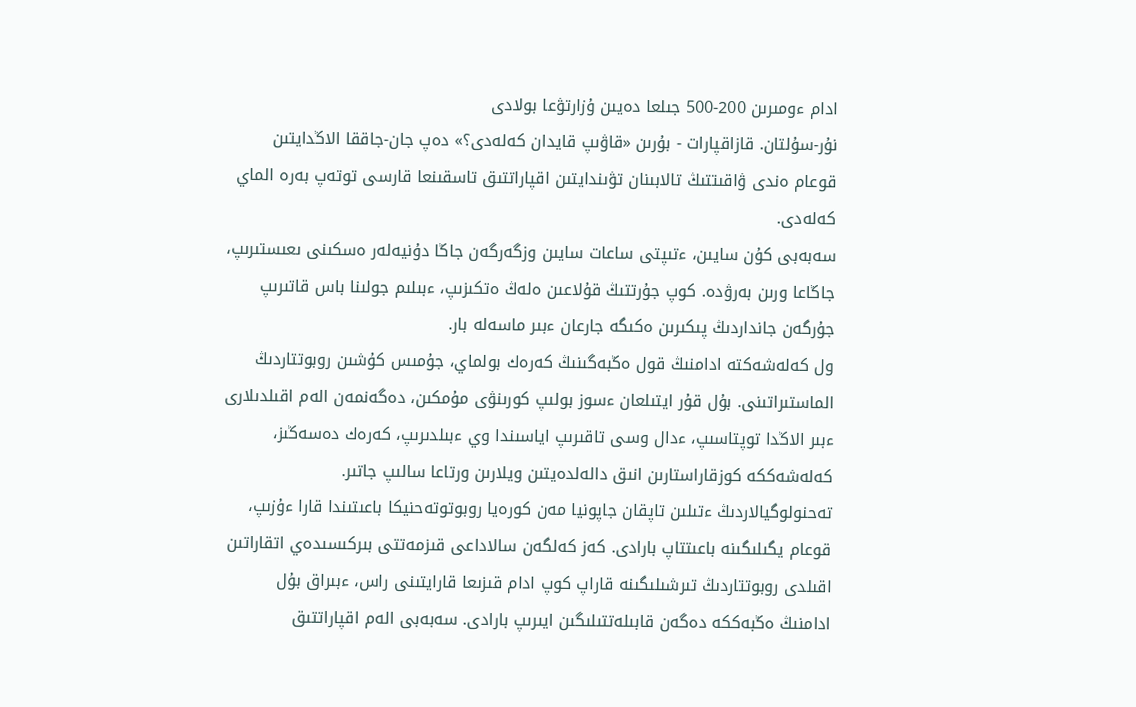ادام ءومىرىن 200-500 جىلعا دەيىن ۇزارتۋعا بولادى
نۇر-سۇلتان. قازاقپارات - بۇرىن «قاۋىپ قايدان كەلەدى؟» دەپ جان-جاققا الاڭدايتىن قوعام ەندى ۋاقىتتىڭ تالابىنان تۋىندايتىن اقپاراتتىق تاسقىنعا قارسى توتەپ بەرە الماي كەلەدى.
سەبەبى كۇن سايىن، ءتىپتى ساعات سايىن وزگەرگەن جاڭا دۇنيەلەر ەسكىنى ىعىستىرىپ، جاڭاعا ورىن بەرۋدە. كوپ جۇرتتىڭ قۇلاعىن ەلەڭ ەتكىزىپ، ءبىلىم جولىنا باس قاتىرىپ جۇرگەن جانداردىڭ پىكىرىن ەكىگە جارعان ءبىر ماسەلە بار.
ول كەلەشەكتە ادامنىڭ قول ەڭبەگىنىڭ كەرەك بولماي، جۇمىس كۇشىن روبوتتاردىڭ الماستىراتىنى. بۇل قۇر ايتىلعان ءسوز بولىپ كورىنۋى مۇمكىن، دەگەنمەن الەم اقىلدىلارى ءبىر الاڭدا توپتاسىپ، ءدال وسى تاقىرىپ اياسىندا وي ءبىلدىرىپ، كەرەك دەسەڭىز، كەلەشەككە كوزقاراستارىن انىق دالەلدەيتىن ويلارىن ورتاعا سالىپ جاتىر.
تەحنولوگيالاردىڭ ءتىلىن تاپقان جاپونيا مەن كورەيا روبوتوتەحنيكا باعىتىندا قارا ءۇزىپ، قوعام يگىلىگىنە باعىتتاپ بارادى. كەز كەلگەن سالاداعى قىزمەتتى بىركىسىدەي اتقاراتىن اقىلدى روبوتتاردىڭ تىرشىلىگىنە قاراپ كوپ ادام قىزىعا قارايتىنى راس، ءبىراق بۇل ادامنىڭ ەڭبەككە دەگەن قابىلەتتىلىگىن ايىرىپ بارادى. سەبەبى الەم اقپاراتتىق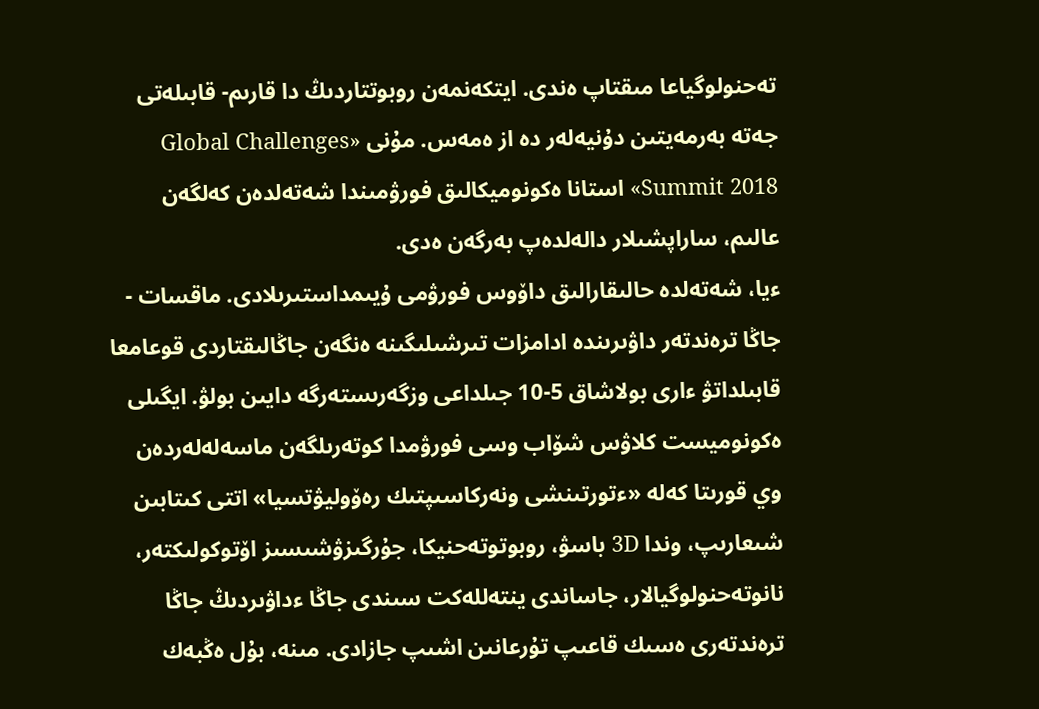تەحنولوگياعا مىقتاپ ەندى. ايتكەنمەن روبوتتاردىڭ دا قارىم- قابىلەتى جەتە بەرمەيتىن دۇنيەلەر دە از ەمەس. مۇنى «Global Challenges Summit 2018» استانا ەكونوميكالىق فورۋمىندا شەتەلدەن كەلگەن عالىم، ساراپشىلار دالەلدەپ بەرگەن ەدى.
ءيا، شەتەلدە حالىقارالىق داۆوس فورۋمى ۇيىمداستىرىلادى. ماقسات - جاڭا ترەندتەر داۋىرىندە ادامزات تىرشىلىگىنە ەنگەن جاڭالىقتاردى قوعامعا قابىلداتۋ ءارى بولاشاق 5-10 جىلداعى وزگەرىستەرگە دايىن بولۋ. ايگىلى ەكونوميست كلاۋس شۆاب وسى فورۋمدا كوتەرىلگەن ماسەلەلەردەن وي قورىتا كەلە «ءتورتىنشى ونەركاسىپتىك رەۆوليۋتسيا» اتتى كىتابىن شىعارىپ، وندا 3D باسۋ، روبوتوتەحنيكا، جۇرگىزۋشىسىز اۆتوكولىكتەر، نانوتەحنولوگيالار، جاساندى ينتەللەكت سىندى جاڭا ءداۋىردىڭ جاڭا ترەندتەرى ەسىك قاعىپ تۇرعانىن اشىپ جازادى. مىنە، بۇل ەڭبەك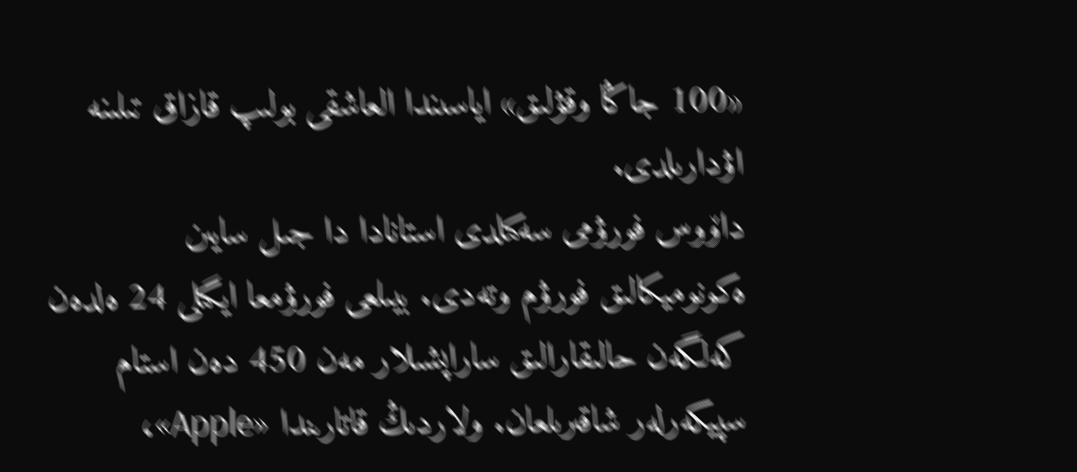«100 جاڭا وقۋلىق» اياسىندا العاشقى بولىپ قازاق تىلىنە اۋدارىلدى.
داۆوس فورۋمى سەكىلدى استانادا دا جىل سايىن ەكونوميكالىق فورۋم وتەدى. بيىلعى فورۋمعا ايگىلى 24 ەلدەن كەلگەن حالىقارالىق ساراپشىلار مەن 450 دەن استام سپيكەرلەر شاقىرىلعان. ولاردىڭ قاتارىندا «Apple»،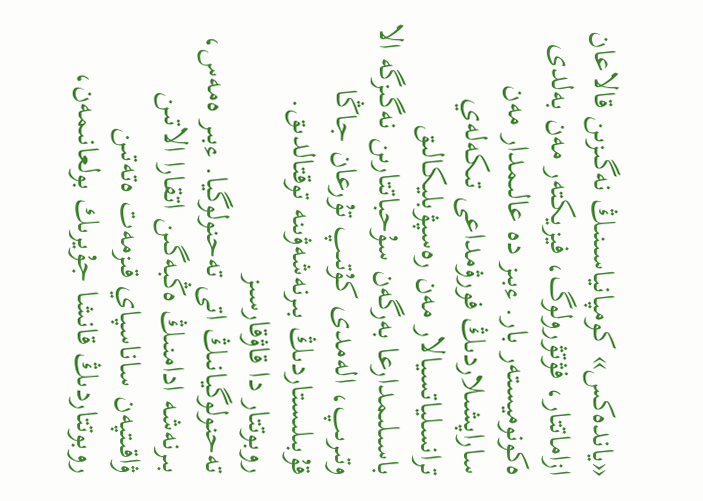«ياندەكس» كومپانياسىنىڭ نەگىزىن قالاعان ازاماتتار، فۋتۋرولوگ، فيزيكتەر مەن بەلدى ەكونوميستەر بار. ءبىز دە عالىمدار مەن ساراپشىلاردىڭ فورۋمداعى تىكەلەي ترانسلياتسيالار مەن رەسپۋبليكالىق باسىلىمدارعا بەرگەن سۇحباتتارىن نەگىزگە الا وتىرىپ، الەمدى كۇتىپ تۇرعان جاڭا قۇبىلىستاردىڭ بىرنەشەۋىنە توقتالدىق.
روبوتتار دا قاۋقارسىز
تەحنولوگيانىڭ اتى تەحنولوگيا. ءبىر ەمەس، بىرنەشە ادامنىڭ ەڭبەگىن اتقارا الاتىن ۋاقىتپەن ساناسپاي قىزمەت ەتەتىن روبوتتاردىڭ قانشا جۇيرىك بولعانىمەن،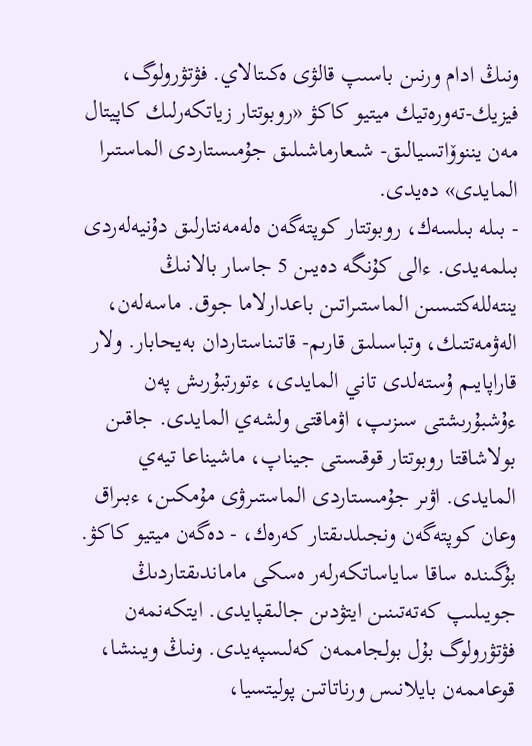ونىڭ ادام ورنىن باسىپ قالۋى ەكىتالاي. فۋتۋرولوگ، فيزيك-تەورەتيك ميتيو كاكۋ «روبوتتار زياتكەرلىك كاپيتال مەن يننوۆاتسيالىق- شىعارماشىلىق جۇمىستاردى الماستىرا المايدى» دەيدى.
- بىلە بىلسەك، روبوتتار كوپتەگەن ەلەمەنتارلىق دۇنيەلەردى بىلمەيدى. ءالى كۇنگە دەيىن 5 جاسار بالانىڭ ينتەللەكتىسىن الماستىراتىن باعدارلاما جوق. ماسەلەن، الەۋمەتتىك، وتباسىلىق قارىم- قاتىناستاردان بەيحابار. ولار قاراپايىم ۇستەلدى تاني المايدى، ءتورتبۇرىش پەن ءۇشبۇرىشتى سىزىپ، اۋماقتى ولشەي المايدى. جاقىن بولاشاقتا روبوتتار قوقىستى جيناپ، ماشيناعا تيەي المايدى. اۋىر جۇمىستاردى الماستىرۋى مۇمكىن، ءبىراق وعان كوپتەگەن ونجىلدىقتار كەرەك، - دەگەن ميتيو كاكۋ.
بۇگىندە ساقا ساياساتكەرلەر ەسكى ماماندىقتاردىڭ جويىلىپ كەتەتىنىن ايتۋدىن جالىقپايدى. ايتكەنمەن فۋتۋرولوگ بۇل بولجاممەن كەلىسپەيدى. ونىڭ ويىنشا، قوعاممەن بايلانىس ورناتاتىن پوليتسيا،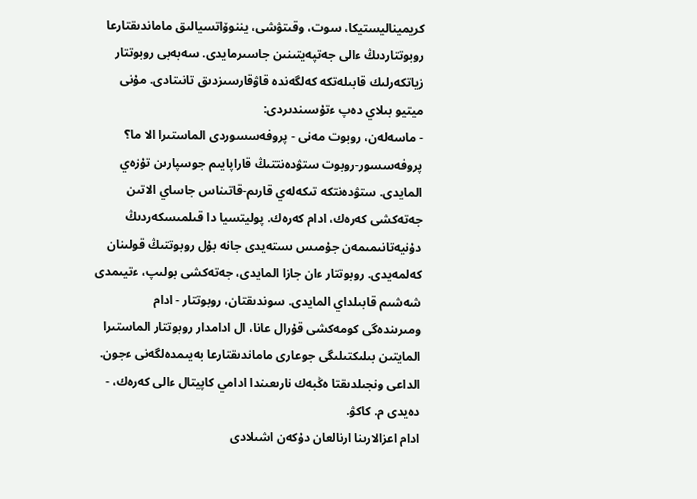كريميناليستيكا، سوت، وقىتۋشى، يننوۆاتسيالىق ماماندىقتارعا روبوتتاردىڭ ءالى جەتپەيتىنىن جاسىرمايدى. سەبەبى روبوتتار زياتكەرلىك قابىلەتكە كەلگەندە قاۋقارسىزدىق تانىتادى. مۇنى ميتيو بىلاي دەپ ءتۇسىندىردى:
- ماسەلەن، روبوت مەنى - پروفەسسوردى الماستىرا الا ما؟ پروفەسسور-روبوت ستۋدەنتتىڭ قاراپايىم جوسپارىن تۇزەي المايدى. ستۋدەنتكە تىكەلەي قارىم-قاتىناس جاساي الاتىن جەتەكشى كەرەك، ادام كەرەك. پوليتسيا دا قىلمىسكەردىڭ دۇنيەتانىمىمەن جۇمىس ىستەيدى جانە بۇل روبوتتىڭ قولىنان كەلمەيدى. روبوتتار ءان جازا المايدى، جەتەكشى بولىپ، ءتيىمدى شەشىم قابىلداي المايدى. سوندىقتان، روبوتتار - ادام ومىرىندەگى كومەكشى قۇرال عانا، ال ادامدار روبوتتار الماستىرا المايتىن بىلىكتىلىگى جوعارى ماماندىقتارعا بەيىمدەلگەنى ءجون. الداعى ونجىلدىقتا ەڭبەك نارىعىندا ادامي كاپيتال ءالى كەرەك، - دەيدى م. كاكۋ.
ادام اعزالارىنا ارنالعان دۇكەن اشىلادى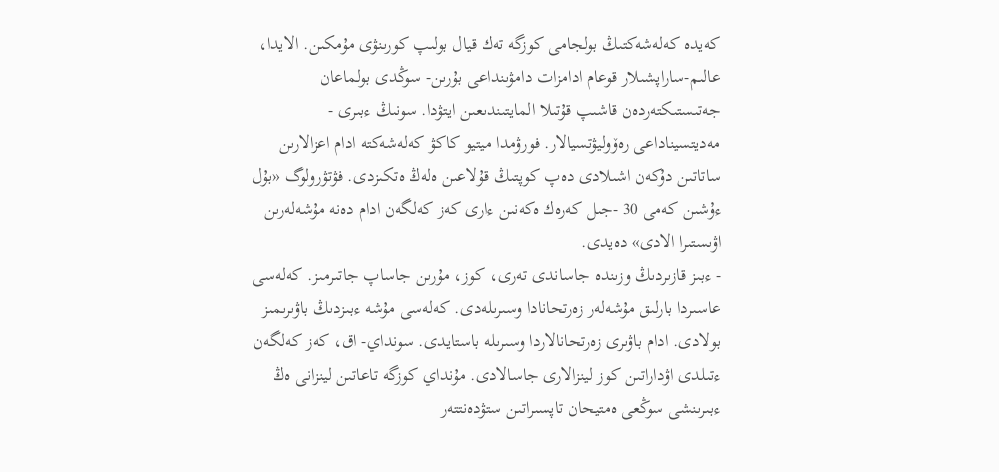كەيدە كەلەشەكتىڭ بولجامى كوزگە تەك قيال بولىپ كورىنۋى مۇمكىن. الايدا، عالىم-ساراپشىلار قوعام ادامزات دامۋىنداعى بۇرىن- سوڭدى بولماعان جەتىستىكتەردەن قاشىپ قۇتىلا المايتىندىعىن ايتۋدا. سونىڭ ءبىرى - مەديتسيناداعى رەۆوليۋتسيالار. فورۋمدا ميتيو كاكۋ كەلەشەكتە ادام اعزالارىن ساتاتىن دۇكەن اشىلادى دەپ كوپتىڭ قۇلاعىن ەلەڭ ەتكىزدى. فۋتۋرولوگ «بۇل ءۇشىن كەمى 30 -جىل كەرەك ەكەنىن ءارى كەز كەلگەن ادام دەنە مۇشەلەرىن اۋىستىرا الادى» دەيدى.
- ءبىز قازىردىڭ وزىندە جاساندى تەرى، كوز، مۇرىن جاساپ جاتىرمىز. كەلەسى عاسىردا بارلىق مۇشەلەر زەرتحانادا وسىرىلەدى. كەلەسى مۇشە ءبىزدىڭ باۋىرىمىز بولادى. ادام باۋىرى زەرتحانالاردا وسىرىلە باستايدى. سونداي- اق، كەز كەلگەن ءتىلدى اۋداراتىن كوز لينزالارى جاسالادى. مۇنداي كوزگە تاعاتىن لينزانى ەڭ ءبىرىنشى سوڭعى ەمتيحان تاپسىراتىن ستۋدەنتتەر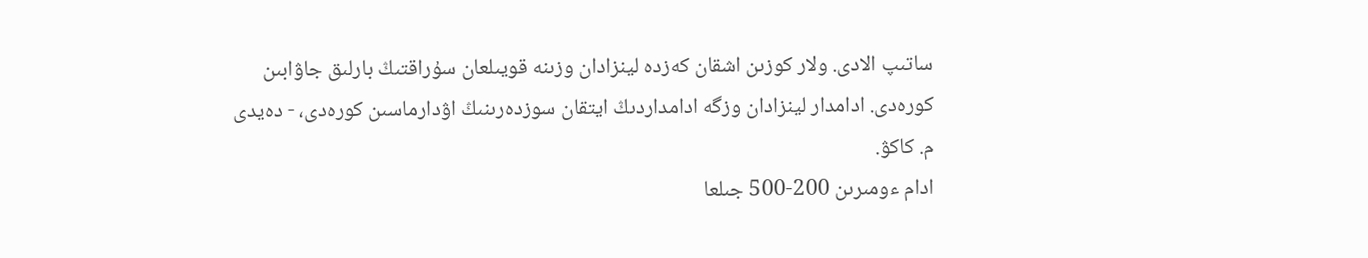ساتىپ الادى. ولار كوزىن اشقان كەزدە لينزادان وزىنە قويىلعان سۇراقتىڭ بارلىق جاۋابىن كورەدى. ادامدار لينزادان وزگە ادامداردىڭ ايتقان سوزدەرىنىڭ اۋدارماسىن كورەدى، - دەيدى م. كاكۋ.
ادام ءومىرىن 200-500 جىلعا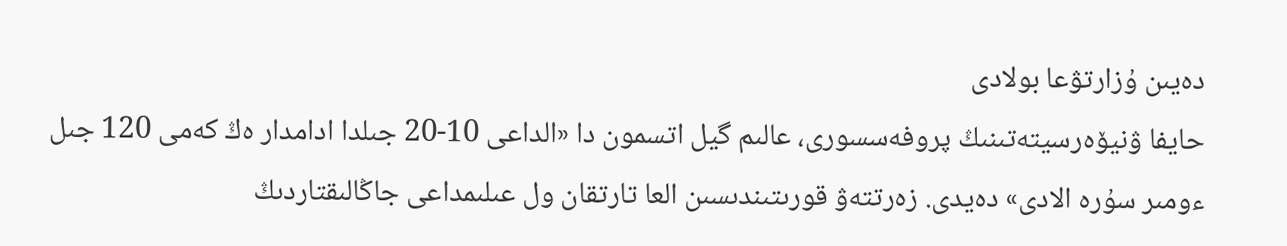دەيىن ۇزارتۋعا بولادى
حايفا ۋنيۆەرسيتەتىنىڭ پروفەسسورى، عالىم گيل اتسمون دا «الداعى 10-20 جىلدا ادامدار ەڭ كەمى 120 جىل ءومىر سۇرە الادى» دەيدى. زەرتتەۋ قورىتىندىسىن العا تارتقان ول عىلىمداعى جاڭالىقتاردىڭ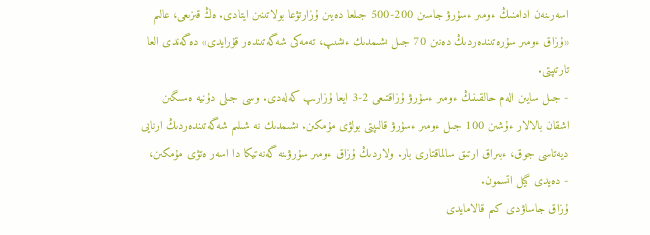اسەرىنەن ادامنىڭ ءومىر ءسۇرۋ جاسىن 200-500 جىلعا دەيىن ۇزارتۋعا بولاتىنىن ايتادى. ەڭ قىزىعى، عالىم «ۇزاق ءومىر سۇرەتىندەردىڭ دەنىن 70 جىل ىشىمدىك ءىشىپ، تەمەكى شەگەتىندەر قۇرايدى» دەگەندى العا تارتىپتى.
- جىل سايىن الەم حالقىنىڭ ءومىر ءسۇرۋ ۇزاقتىعى 2-3 ايعا ۇزارىپ كەلەدى. وسى جىلى دۇنيە ەسىگىن اشقان بالالار ءۇشىن 100 جىل ءومىر ءسۇرۋ قالىپتى بولۋى مۇمكىن. ىشىمدىك نە شىلىم شەگەتىندەردىڭ ارنايى ديەتاسى جوق، ءبىراق ارتىق سالماقتارى بار. ولاردىڭ ۇزاق ءومىر سۇرۋىنە گەنەتيكا دا اسەر ەتۋى مۇمكىن، - دەيدى گيل اتسمون.
ۇزاق جاساۋدى كىم قالامايدى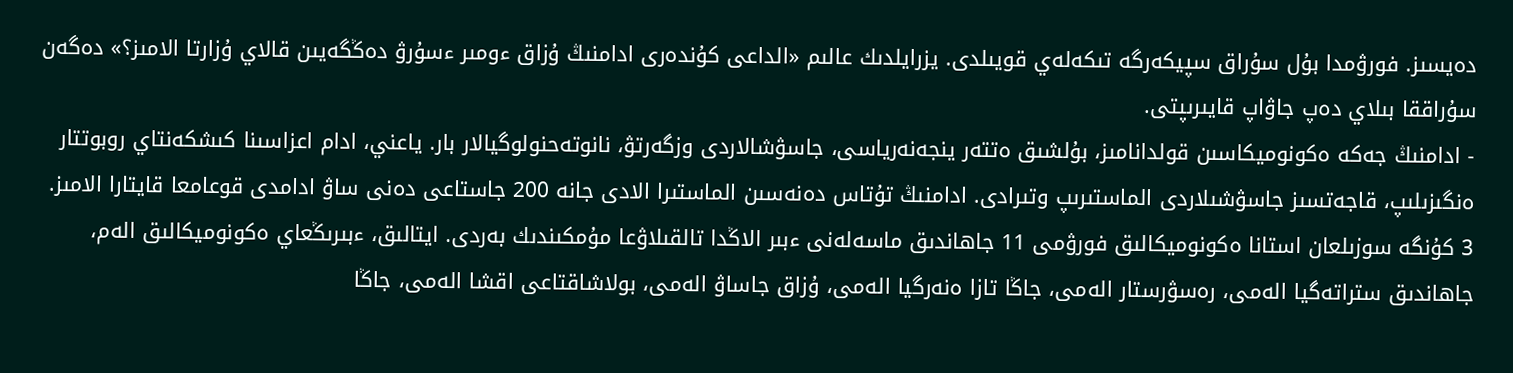دەيسىز. فورۋمدا بۇل سۇراق سپيكەرگە تىكەلەي قويىلدى. يزرايلدىك عالىم «الداعى كۇندەرى ادامنىڭ ۇزاق ءومىر ءسۇرۋ دەڭگەيىن قالاي ۇزارتا الامىز؟» دەگەن سۇراققا بىلاي دەپ جاۋاپ قايىرىپتى.
- ادامنىڭ جەكە ەكونوميكاسىن قولدانامىز، بۇلشىق ەتتەر ينجەنەرياسى، جاسۋشالاردى وزگەرتۋ، نانوتەحنولوگيالار بار. ياعني، ادام اعزاسىنا كىشكەنتاي روبوتتار ەنگىزىلىپ، قاجەتسىز جاسۋشىلاردى الماستىرىپ وتىرادى. ادامنىڭ تۇتاس دەنەسىن الماستىرا الادى جانە 200 جاستاعى دەنى ساۋ ادامدى قوعامعا قايتارا الامىز.
3 كۇنگە سوزىلعان استانا ەكونوميكالىق فورۋمى 11 جاھاندىق ماسەلەنى ءبىر الاڭدا تالقىلاۋعا مۇمكىندىك بەردى. ايتالىق، ءبىرىڭعاي ەكونوميكالىق الەم، جاھاندىق ستراتەگيا الەمى، رەسۋرستار الەمى، جاڭا تازا ەنەرگيا الەمى، ۇزاق جاساۋ الەمى، بولاشاقتاعى اقشا الەمى، جاڭا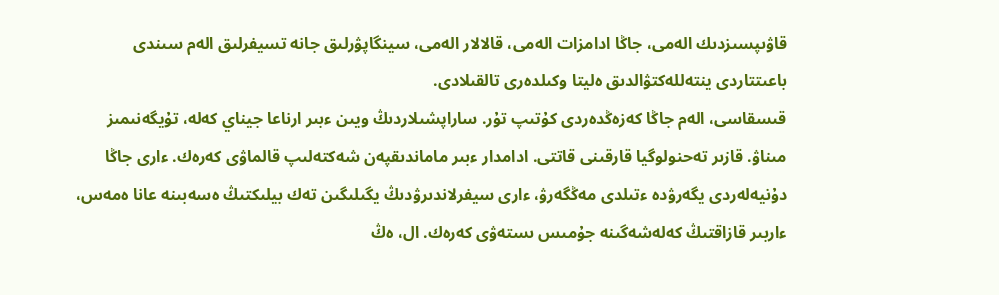قاۋىپسىزدىك الەمى، جاڭا ادامزات الەمى، قالالار الەمى، سينگاپۋرلىق جانە تسيفرلىق الەم سىندى باعىتتاردى ينتەللەكتۋالدىق ەليتا وكىلدەرى تالقىلادى.
قىسقاسى، الەم جاڭا كەزەڭدەردى كۇتىپ تۇر. ساراپشىلاردىڭ ويىن ءبىر ارناعا جيناي كەلە، تۇيگەنىمىز مىناۋ. قازىر تەحنولوگيا قارقىنى قاتتى. ادامدار ءبىر ماماندىقپەن شەكتەلىپ قالماۋى كەرەك. ءارى جاڭا دۇنيەلەردى يگەرۋدە ءتىلدى مەڭگەرۋ، ءارى سيفرلاندىرۋدىڭ يگىلىگىن تەك بيلىكتىڭ ەسەبىنە عانا ەمەس، ءاربىر قازاقتىڭ كەلەشەگىنە جۇمىس ىستەۋى كەرەك. ال، ەڭ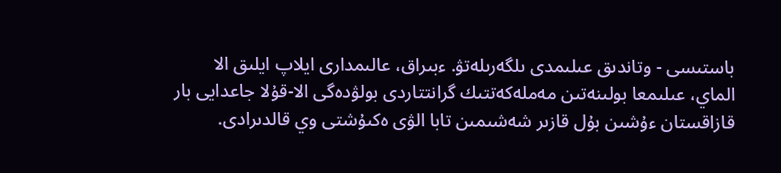باستىسى - وتاندىق عىلىمدى ىلگەرىلەتۋ. ءبىراق، عالىمدارى ايلاپ ايلىق الا الماي، عىلىمعا بولىنەتىن مەملەكەتتىك گرانتتاردى بولۋدەگى الا-قۇلا جاعدايى بار قازاقستان ءۇشىن بۇل قازىر شەشىمىن تابا الۋى ەكىۇشتى وي قالدىرادى.